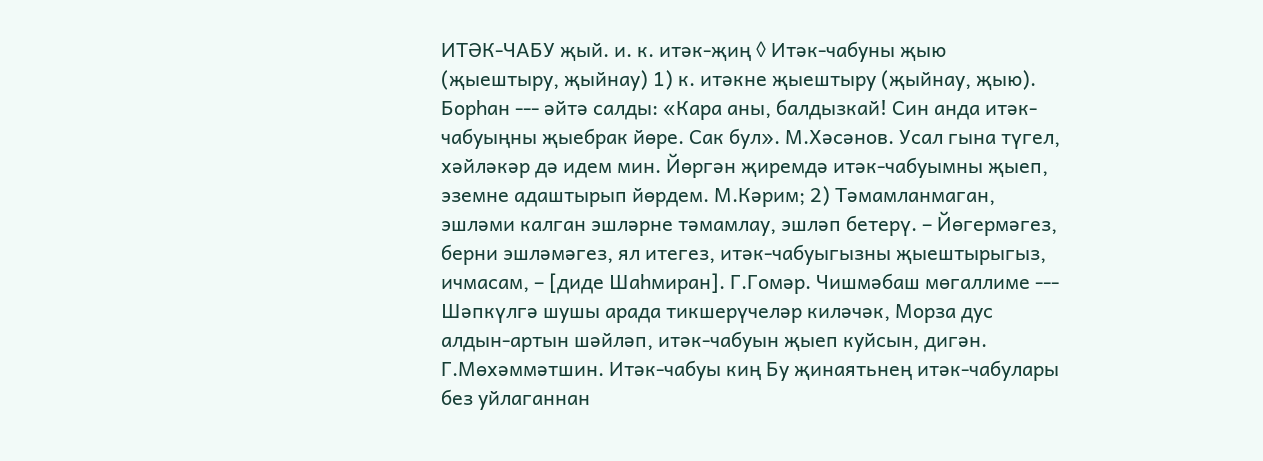ИТӘК-ЧАБУ җый. и. к. итәк-җиң ◊ Итәк-чабуны җыю (җыештыру, җыйнау) 1) к. итәкне җыештыру (җыйнау, җыю). Борһан --- әйтә салды: «Кара аны, балдызкай! Син анда итәк-чабуыңны җыебрак йөре. Сак бул». М.Хәсәнов. Усал гына түгел, хәйләкәр дә идем мин. Йөргән җиремдә итәк-чабуымны җыеп, эземне адаштырып йөрдем. М.Кәрим; 2) Тәмамланмаган, эшләми калган эшләрне тәмамлау, эшләп бетерү. – Йөгермәгез, берни эшләмәгез, ял итегез, итәк-чабуыгызны җыештырыгыз, ичмасам, – [диде Шаһмиран]. Г.Гомәр. Чишмәбаш мөгаллиме --- Шәпкүлгә шушы арада тикшерүчеләр киләчәк, Морза дус алдын-артын шәйләп, итәк-чабуын җыеп куйсын, дигән. Г.Мөхәммәтшин. Итәк-чабуы киң Бу җинаятьнең итәк-чабулары без уйлаганнан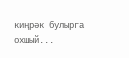киңрәк булырга охшый...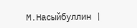М.Насыйбуллин |